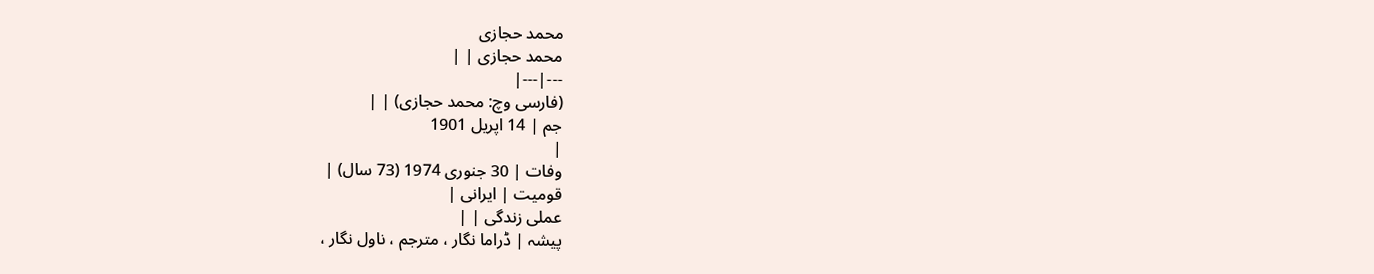محمد حجازی
محمد حجازی | |
---|---|
(فارسی وچ: محمد حجازی) | |
جم | 14 اپریل 1901
|
وفات | 30 جنوری 1974 (73 سال) |
قومیت | ایرانی |
عملی زندگی | |
پیشہ | ڈراما نگار ، مترجم ، ناول نگار ،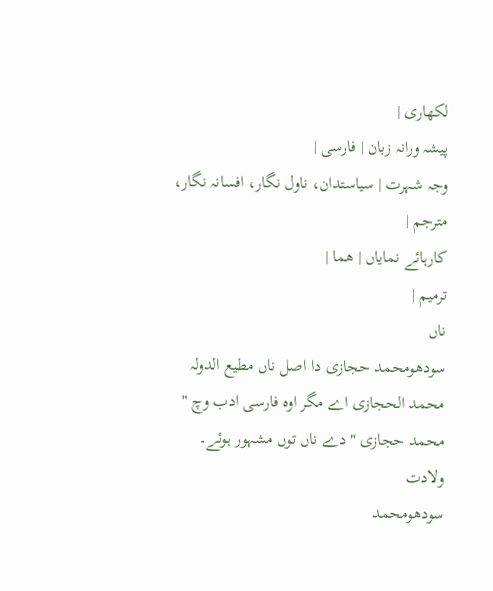لکھاری |
پیشہ ورانہ زبان | فارسی |
وجہ شہرت | سیاستدان، ناول نگار، افسانہ نگار، مترجم |
کارہائے نمایاں | ھما |
ترمیم |
ناں
سودھومحمد حجازی دا اصل ناں مطیع الدولہ محمد الحجازی اے مگر اوہ فارسی ادب وچ " محمد حجازی " دے ناں توں مشہور ہوئے۔
ولادت
سودھومحمد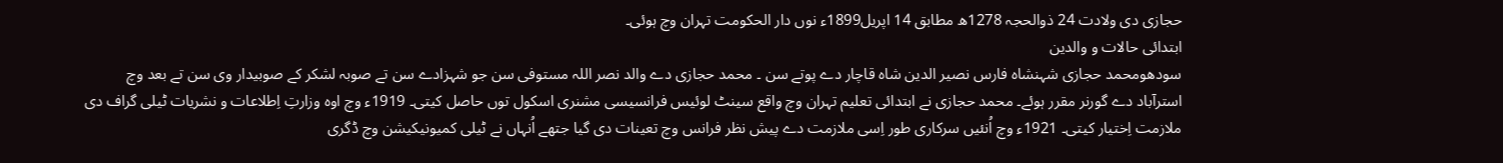حجازی دی ولادت 24 ذوالحجہ 1278ھ مطابق 14 اپریل1899ء نوں دار الحکومت تہران وچ ہوئی۔
ابتدائی حالات و والدین
سودھومحمد حجازی شہنشاہ فارس نصیر الدین شاہ قاچار دے پوتے سن ۔ محمد حجازی دے والد نصر اللہ مستوفی سن جو شہزادے سن تے صوبہ لشکر کے صوبیدار وی سن تے بعد وچ استرآباد دے گورنر مقرر ہوئے۔ محمد حجازی نے ابتدائی تعلیم تہران وچ واقع سینٹ لوئیس فرانسیسی مشنری اسکول توں حاصل کيتی۔ 1919ء وچ اوہ وزارتِ اِطلاعات و نشریات ٹیلی گراف دی ملازمت اِختیار کيتی۔ 1921ء وچ اُنئيں سرکاری طور اِسی ملازمت دے پیش نظر فرانس وچ تعینات دی گیا جتھے اُنہاں نے ٹیلی کمیونیکیشن وچ ڈگری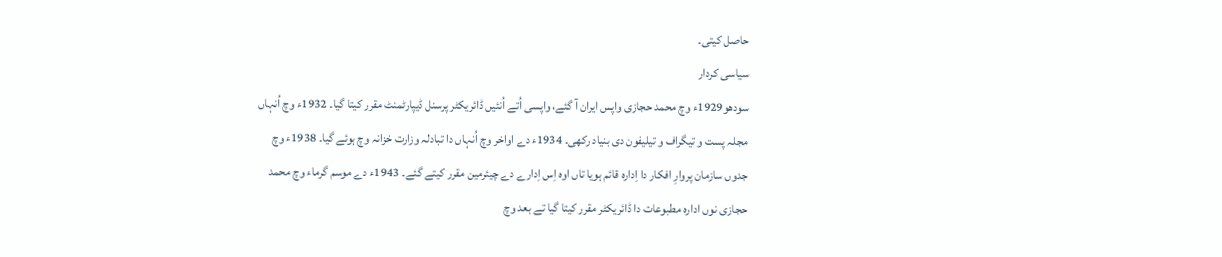حاصل کيتی۔
سیاسی کردار
سودھو1929ء وچ محمد حجازی واپس ایران آ گئے، واپسی اُتے اُنئيں ڈائریکٹر پرسنل ڈیپارٹمنٹ مقرر کیتا گیا۔ 1932ء وچ اُنہاں مجلہ پست و تیگراف و تیلیفون دی بنیاد رکھی۔ 1934ء دے اواخر وچ اُنہاں دا تبادلہ وزارت خزانہ وچ ہوئے گیا۔ 1938ء وچ جدوں سازمان پروارِ افکار دا اِدارہ قائم ہويا تاں اوہ اِس اِدارے دے چیئرمین مقرر کیتے گئے۔ 1943ء دے موسم گرماء وچ محمد حجازی نوں ادارہ مطبوعات دا ڈائریکٹر مقرر کیتا گیا تے بعد وچ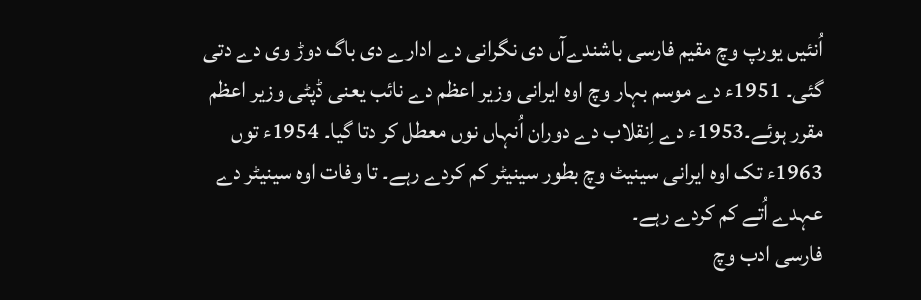اُنئيں یورپ وچ مقیم فارسی باشندےآں دی نگرانی دے ادارے دی باگ دوڑ وی دے دتی گئی۔ 1951ء دے موسم بہار وچ اوہ ایرانی وزیر اعظم دے نائب یعنی ڈپٹی وزیر اعظم مقرر ہوئے۔1953ء دے اِنقلاب دے دوران اُنہاں نوں معطل کر دتا گیا۔ 1954ء توں 1963ء تک اوہ ایرانی سینیٹ وچ بطور سینیٹر کم کردے رہے۔ تا وفات اوہ سینیٹر دے عہدے اُتے کم کردے رہے۔
فارسی ادب وچ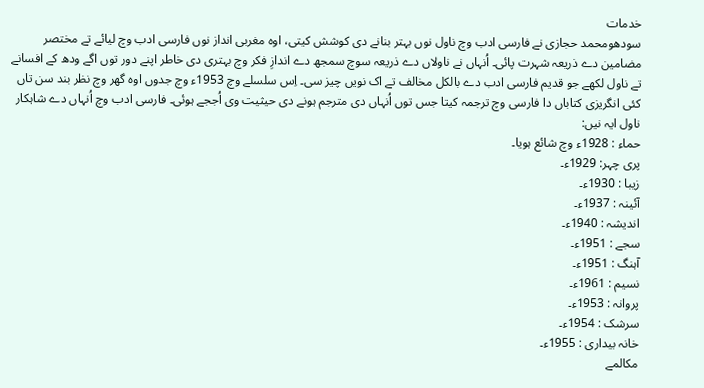خدمات
سودھومحمد حجازی نے فارسی ادب وچ ناول نوں بہتر بنانے دی کوشش کيتی، اوہ مغربی انداز نوں فارسی ادب وچ لیائے تے مختصر مضامین دے ذریعہ شہرت پائی۔ اُنہاں نے ناولاں دے ذریعہ سوچ سمجھ دے اندازِ فکر وچ بہتری دی خاطر اپنے دور توں اگے ودھ کے افسانے تے ناول لکھے جو قدیم فارسی ادب دے بالکل مخالف تے اک نويں چیز سی۔ اِس سلسلے وچ 1953ء وچ جدوں اوہ گھر وچ نظر بند سن تاں کئی انگریزی کتاباں دا فارسی وچ ترجمہ کیتا جس توں اُنہاں دی مترجم ہونے دی حیثیت وی اُججے ہوئی۔ فارسی ادب وچ اُنہاں دے شاہکار ناول ایہ نيں:
حماء : 1928ء وچ شائع ہويا۔
پری چہر: 1929ء۔
زیبا : 1930ء۔
آئینہ : 1937ء۔
اندیشہ : 1940ء۔
سجے : 1951ء۔
آہنگ : 1951ء۔
نسیم : 1961ء۔
پروانہ : 1953ء۔
سرشک : 1954ء۔
خانہ بیداری : 1955ء۔
مکالمے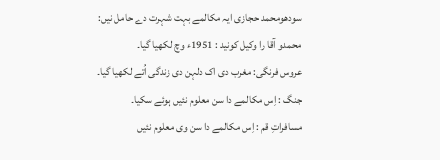سودھومحمد حجازی ایہ مکالمے بہت شہرت دے حامل نيں:
محمدو آقا را وکیل کونید : 1951ء وچ لکھیا گیا۔
عروس فرنگی: مغرب دی اک دلہن دی زندگی اُتے لکھیا گیا۔
جنگ : اِس مکالمے دا سن معلوم نئيں ہوئے سکیا۔
مسافراتِ قم : اِس مکالمے دا سن وی معلوم نئيں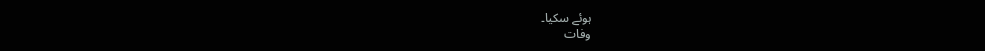ہوئے سکیا۔
وفات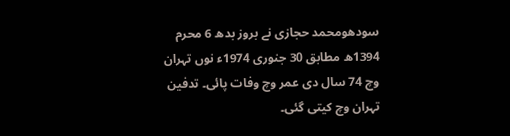سودھومحمد حجازی نے بروز بدھ 6 محرم 1394ھ مطابق 30 جنوری 1974ء نوں تہران وچ 74 سال دی عمر وچ وفات پائی۔ تدفین تہران وچ کيتی گئی۔